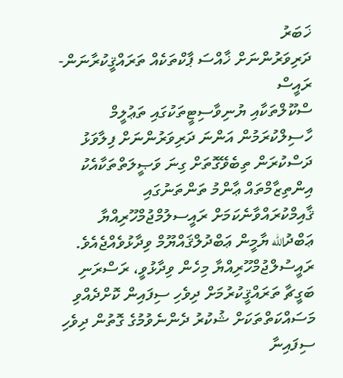ޚަބަރު
ދަރިވަރުންނަށް ޚާއްސަ ޕާކްތަކެއް ތަރައްޤީކުރާނަން- ރައީސް
ސްކޫލްތަކާއި ޔުނިވާސިޓީތަކުގައި ތަޢުލީމް ހާސިލްކުރަމުން އަންނަ ދަރިވަރުންނަށް ފިލާވަޅު ދަސްކުރަން ތިބެވޭގޮތަށް ގިނަ ވަޞީލަތްތަކާއެކު އިންތިޒާމްތައް ޢާންމު ތަންތަނުގައި ޤާއިމްކުރައްވާނެކަމަށް ރައީސލުމްޖުމްހޫރިއްޔާ ޢަބްދުالله ޔާމީން ޢަބްދުލްޤައްޔޫމް ވިދާޅުވެއްޖެއެވެ.
ރައީސުލްޖުމްހޫރިއްޔާ މިހެން ވިދާޅުވީ، ރަސްރަނި ބަގީޗާ ތަރައްޤީކުރުމަށް ދިވެހި ސިފައިން ކޮށްދެއްވި މަސައްކަތްތަކަށް ޝުކުރު ދެންނެވުމުގެ ގޮތުން ދިވެހި ސިފައިނާ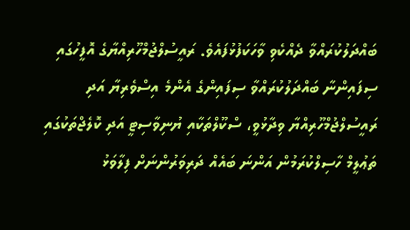ބައްދަލުކުރައްވާ ދެއްކެވި ވާހަކަފުޅުފައެވެ. ރައީސުލްޖުމްހޫރިއްޔާގެ އޮފީހުގައި ސިފައިންނާ ބައްދަލުކުރައްވާ ސިފައިންގެ އެންމެ އިސްވެރިޔާ އަދި ރައީސުލްޖުމްހޫރިއްޔާ ވިދާޅުވީ، ސްކޫލްތަކާއި ޔުނިވާސިޓީ އަދި ކޮލެޖްތަކުގައި ތަޢުލީމް ހާސިލްކުރަމުން އަންނަ ބައެއް ދަރިވަރުންނަށް ފިލާވަޅު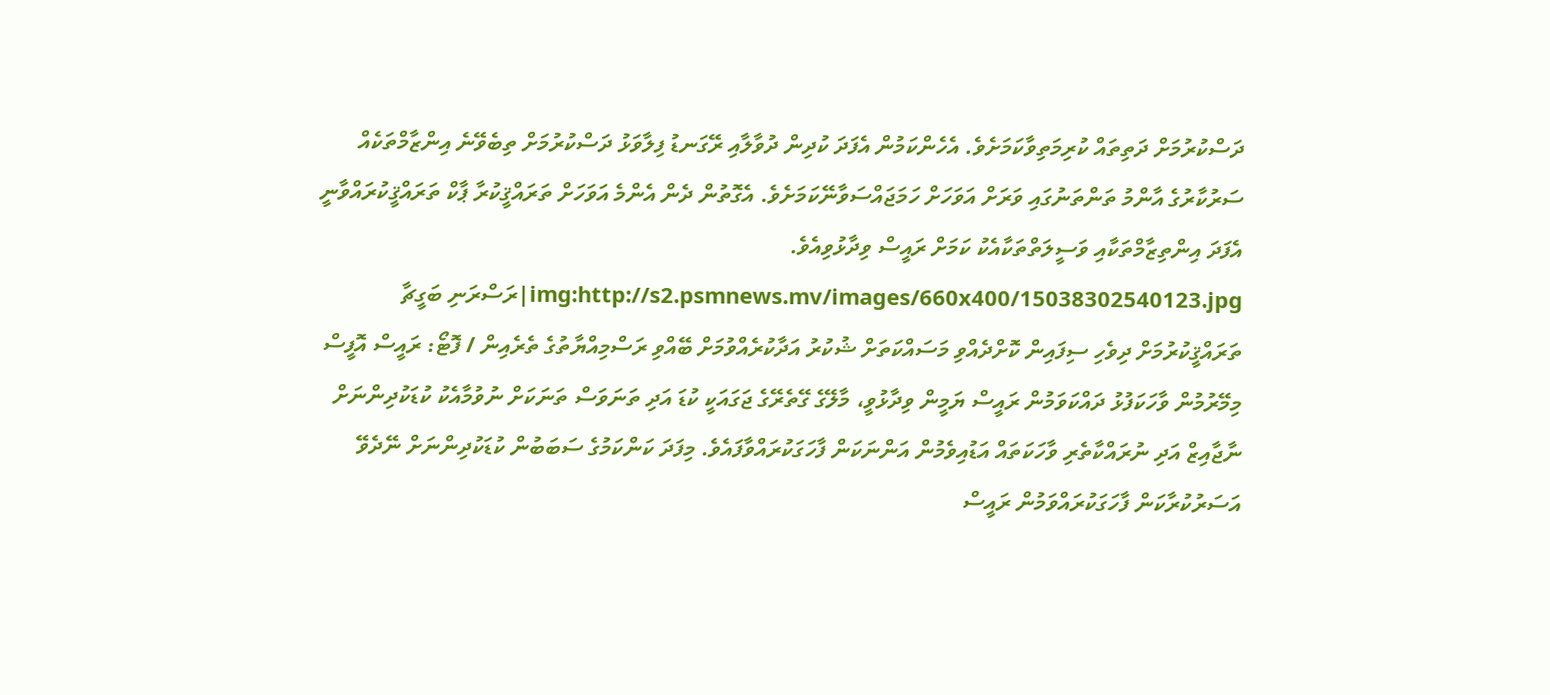ދަސްކުރުމަށް ދަތިތައް ކުރިމަތިވާކަމަށެވެ. އެހެންކަމުން އެފަދަ ކުދިން ދުވާލާއި ރޭގަނޑު ފިލާވަޅު ދަސްކުރުމަށް ތިބެވޭނެ އިންޒާމްތަކެއް ސަރުކާރުގެ އާންމު ތަންތަނުގައި ވަރަށް އަވަހަށް ހަމަޖައްސަވާނޭކަމަށެވެ. އެގޮތުން ދެން އެންމެ އަވަހަށް ތަރައްޤީކުރާ ޕާކް ތަރައްޤީކުރައްވާނީ އެފަދަ އިންތިޒާމްތަކާއި ވަސީލަތްތަކާއެކު ކަމަށް ރައީސް ވިދާޅުވިއެވެ.
img:http://s2.psmnews.mv/images/660x400/15038302540123.jpg|ރަސްރަނި ބަގީޗާ ތަރައްޤީކުރުމަށް ދިވެހި ސިފައިން ކޮށްދެއްވި މަސައްކަތަށް ޝުކުރު އަދާކުރެއްވުމަށް ބޭއްވި ރަސްމިއްޔާތުގެ ތެރެއިން / ފޮޓޯ: ރައީސް އޮފީސް
މިމޭރުމުން ވާހަކަފުޅު ދައްކަވަމުން ރައީސް ޔަމީން ވިދާޅުވީ، މާލޭގެ ގޭތެރޭގެ ޖަގައަކީ ކުޑަ އަދި ތަނަވަސް ތަނަކަށް ނުވުމާއެކު ކުޑަކުދިންނަށް ނާޖާއިޒް އަދި ނުރައްކާތެރި ވާހަކަތައް އަޑުއިވެމުން އަންނަކަން ފާހަގަކުރައްވާފައެވެ. މިފަދަ ކަންކަމުގެ ސަބަބުން ކުޑަކުދިންނަށް ނޭދެވޭ އަސަރުކުރާކަން ފާހަގަކުރައްވަމުން ރައީސް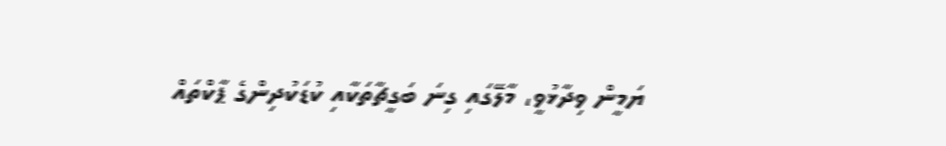ޔަމީން ވިދާޅުވީ، މާލޭގައި ގިނަ ބަގީޗާތަކާއި ކުޑަކުދިންގެ ޕާކްތައް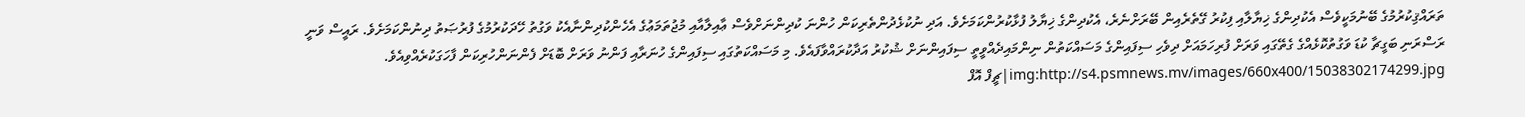ތަރައްޤިކުރުމުގެ ބޭނުމަކީވެސް އެކުދިންގެ ޚިޔާލާއި ފިކުރު ގޭތެރެއިން ބޭރަށްނެރެ، އެކުދިންގެ ޚިޔާލު ފުޅާކުރުންކަމަށެވެ. އަދި ނުކުޅެދުންތެރިކަން ހުންނަ ކުދިންނަށްވެސް ޢާއިލާއާއި މުޖުތަމަޢުގެ އެހެންކުދިންނާއެކު ވަގުތު ހޭދަކުރުމުގެ ފުރުޞަތު ދިނުންކަމަށެވެ. ރައީސް ވަނީ ރަސްރަނި ބަގީޗާ ކުޑަ ވަގުތުކޮޅެއްގެ ގެތޭގައި ވަރަށް ފުރިހަމައަށް ދިވެހި ސިފައިންގެ މަސައްކަތުން ނިންމައިދެއްވީތީ ސިފައިންނަށް ޝުކުރު އަދާކުރައްވާފައެވެ. މި މަސައްކަތުގައި ސިފައިންގެ ހުނަރާއި ފަންނު ވަރަށް ބޮޑަށް ފެންނަންހުރިކަން ފާހަގަކުރެއްވިއެވެ.
img:http://s4.psmnews.mv/images/660x400/15038302174299.jpg|ޗީފް އޮފް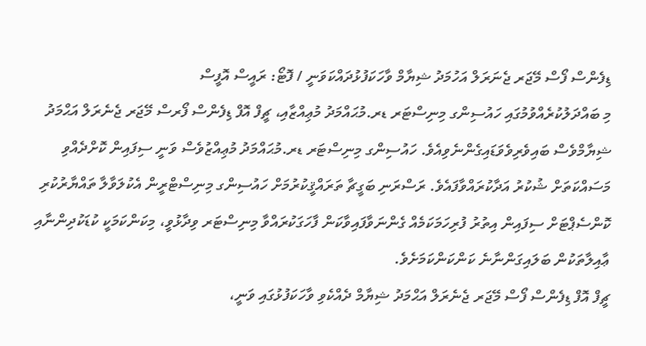ޑިފެންސް ފޯސް މޭޖަރ ޖެނަރަލް އަހުމަދު ޝިޔާމް ވާހަކަފުޅުދައްކަވަނީ / ފޮޓޯ: ރައީސް އޮފީސް
މި ބައްދަލުކުރެއްވުމުގައި ހައުސިންގ މިނިސްޓަރ ޑރ.މުޙައްމަދު މުޢިއްޒާއި، ޗީފް އޮފް ޑިފެންސް ފޯރސް މޭޖަރ ޖެނެރަލް އަޙްމަދު ޝިޔާމްވެސް ބައިވެރިވެވަޑައިގެންނެވިއެވެ. ހައުސިންގ މިނިސްޓަރ ޑރ.މުޙައްމަދު މުޢިއްޒުވެސް ވަނީ ސިފައިން ކޮށްދެއްވި މަސައްކަތަށް ޝުކުރު އަދާކުރައްވާފައެވެ. ރަސްރަނި ބަގީޗާ ތަރައްޤީކުރުމަށް ހައުސިންގ މިނިސްޓްރީން އެކުލަވާލާ ތައްޔާރުކުރި ކޮންސެޕްޓަށް ސިފައިން އިތުރު ފުރިހަމަކަމެއް ގެންނަވާފައިވާކަން ފާހަގަކުރައްވާ މިނިސްޓަރ ވިދާޅުވީ، މިކަންކަމަކީ ކުޑަކުދިންނާއި ޢާއިލާތަކުން ބަލައިގަންނާނެ ކަންކަންކަމަށެވެ.
ޗީފް އޮފް ޑިފެންސް ފޯސް މޭޖަރ ޖެނެރަލް އަޙްމަދު ޝިޔާމް ދެއްކެވި ވާހަކަފުޅުގައި ވަނީ،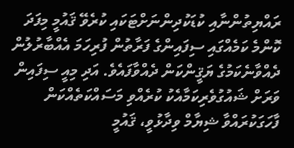ރައްޔިތުންނާއި ކުޑަކުދިންނަށްޓަކައި ކުރެވޭ ޤައުމީ މިފަދަ ކޮންމެ ކަމެއްގައި ސިފައިންގެ ފަރާތުން ފުރިހަމަ އެއްބާރުލުން ދެއްވާނެކަމުގެ ޔަޤީންކަން ދެއްވާފައެވެ. އަދި މިއީ ސިފައިން ވަރަށް ޝައުގުވެރިކަމާއެކު ކުރެއްވި މަސައްކަތެއްކަން ފާހަގަކުރައްވާ ޝިޔާމް ވިދާޅުވީ، ޤައުމީ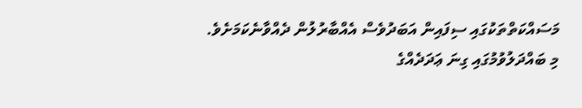މަސައްކަތްތަކުގައި ސިފައިން އަބަދުވެސް އެއްބާރުލުން ދެއްވާނެކަމަށެވެ.
މި ބައްދަލުވުމުގައި ގިނަ ޢަދަދެއްގެ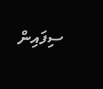ސިފައިން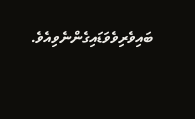ބައިވެރިވެވަޑައިގެންނެވިއެވެ.